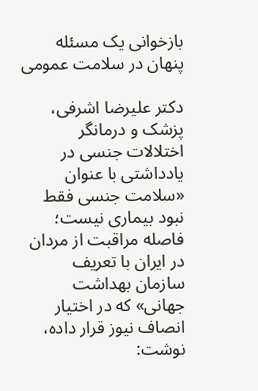بازخوانی یک مسئله پنهان در سلامت عمومی

دکتر علیرضا اشرفی، پزشک و درمانگر اختلالات جنسی در یادداشتی با عنوان «سلامت جنسی فقط نبود بیماری نیست؛ فاصله مراقبت از مردان در ایران با تعریف سازمان بهداشت جهانی» که در اختیار انصاف نیوز قرار داده، نوشت: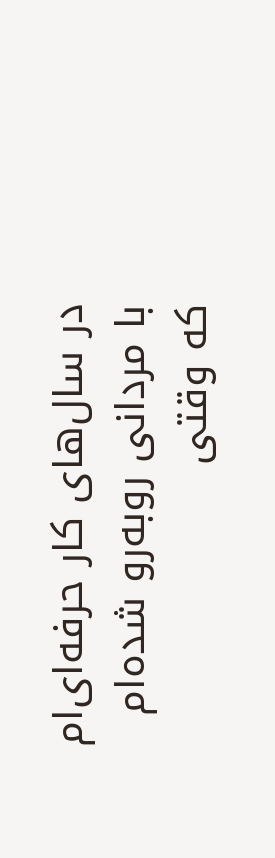در سال‌های کار حرفه‌ای‌ام با مردانی روبه‌رو شده‌ام که وقتی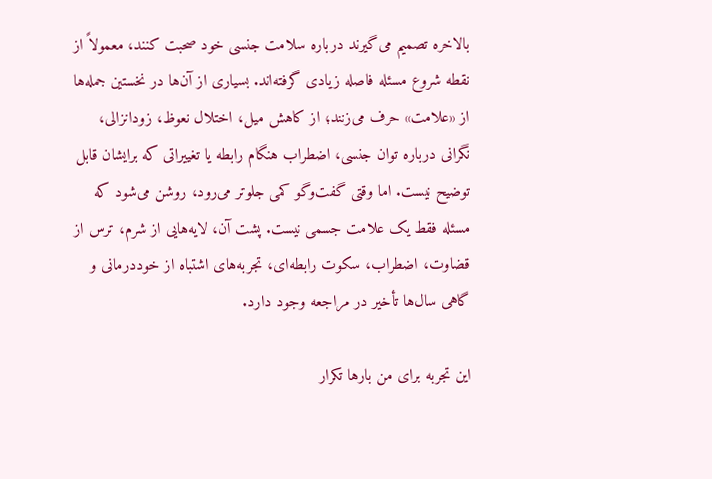بالاخره تصمیم می‌گیرند درباره سلامت جنسی خود صحبت کنند، معمولاً از نقطه شروع مسئله فاصله زیادی گرفته‌اند. بسیاری از آن‌ها در نخستین جمله‌ها از «علامت» حرف می‌زنند؛ از کاهش میل، اختلال نعوظ، زودانزالی، نگرانی درباره توان جنسی، اضطراب هنگام رابطه یا تغییراتی که برایشان قابل توضیح نیست. اما وقتی گفت‌وگو کمی جلوتر می‌رود، روشن می‌شود که مسئله فقط یک علامت جسمی نیست. پشت آن، لایه‌هایی از شرم، ترس از قضاوت، اضطراب، سکوت رابطه‌ای، تجربه‌های اشتباه از خوددرمانی و گاهی سال‌ها تأخیر در مراجعه وجود دارد.

این تجربه برای من بارها تکرار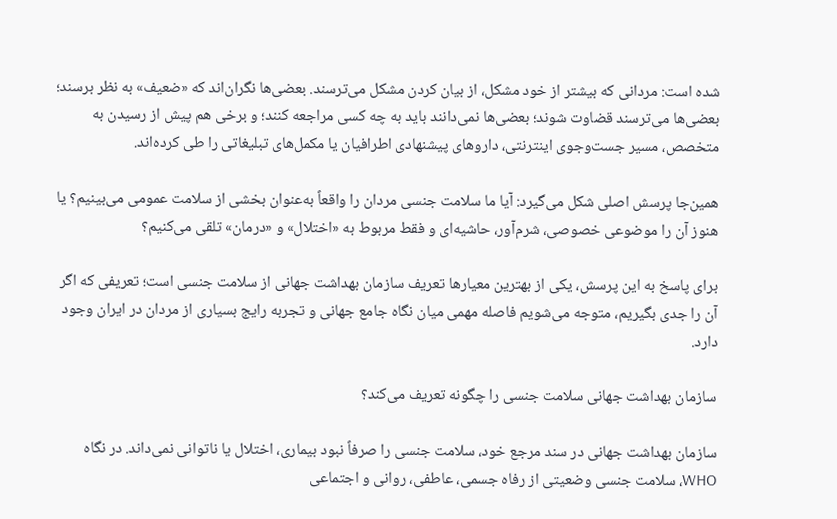شده است: مردانی که بیشتر از خود مشکل، از بیان کردن مشکل می‌ترسند. بعضی‌ها نگران‌اند که «ضعیف» به نظر برسند؛ بعضی‌ها می‌ترسند قضاوت شوند؛ بعضی‌ها نمی‌دانند باید به چه کسی مراجعه کنند؛ و برخی هم پیش از رسیدن به متخصص، مسیر جست‌وجوی اینترنتی، داروهای پیشنهادی اطرافیان یا مکمل‌های تبلیغاتی را طی کرده‌اند.

همین‌جا پرسش اصلی شکل می‌گیرد: آیا ما سلامت جنسی مردان را واقعاً به‌عنوان بخشی از سلامت عمومی می‌بینیم؟ یا هنوز آن را موضوعی خصوصی، شرم‌آور، حاشیه‌ای و فقط مربوط به «اختلال» و «درمان» تلقی می‌کنیم؟

برای پاسخ به این پرسش، یکی از بهترین معیارها تعریف سازمان بهداشت جهانی از سلامت جنسی است؛ تعریفی که اگر آن را جدی بگیریم، متوجه می‌شویم فاصله مهمی میان نگاه جامع جهانی و تجربه رایج بسیاری از مردان در ایران وجود دارد.

سازمان بهداشت جهانی سلامت جنسی را چگونه تعریف می‌کند؟

سازمان بهداشت جهانی در سند مرجع خود، سلامت جنسی را صرفاً نبود بیماری، اختلال یا ناتوانی نمی‌داند. در نگاه WHO، سلامت جنسی وضعیتی از رفاه جسمی، عاطفی، روانی و اجتماعی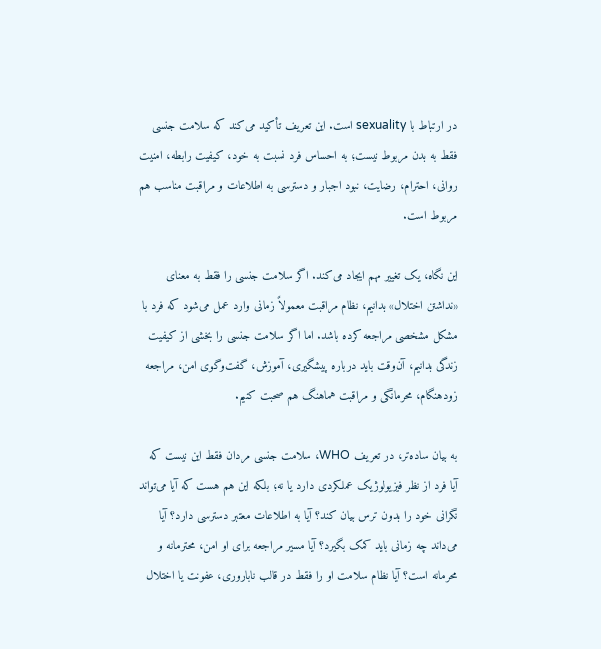در ارتباط با sexuality است. این تعریف تأکید می‌کند که سلامت جنسی فقط به بدن مربوط نیست؛ به احساس فرد نسبت به خود، کیفیت رابطه، امنیت روانی، احترام، رضایت، نبود اجبار و دسترسی به اطلاعات و مراقبت مناسب هم مربوط است.

این نگاه، یک تغییر مهم ایجاد می‌کند. اگر سلامت جنسی را فقط به معنای «نداشتن اختلال» بدانیم، نظام مراقبت معمولاً زمانی وارد عمل می‌شود که فرد با مشکل مشخصی مراجعه کرده باشد. اما اگر سلامت جنسی را بخشی از کیفیت زندگی بدانیم، آن‌وقت باید درباره پیشگیری، آموزش، گفت‌وگوی امن، مراجعه زودهنگام، محرمانگی و مراقبت هماهنگ هم صحبت کنیم.

به بیان ساده‌تر، در تعریف WHO، سلامت جنسی مردان فقط این نیست که آیا فرد از نظر فیزیولوژیک عملکردی دارد یا نه؛ بلکه این هم هست که آیا می‌تواند نگرانی خود را بدون ترس بیان کند؟ آیا به اطلاعات معتبر دسترسی دارد؟ آیا می‌داند چه زمانی باید کمک بگیرد؟ آیا مسیر مراجعه برای او امن، محترمانه و محرمانه است؟ آیا نظام سلامت او را فقط در قالب ناباروری، عفونت یا اختلال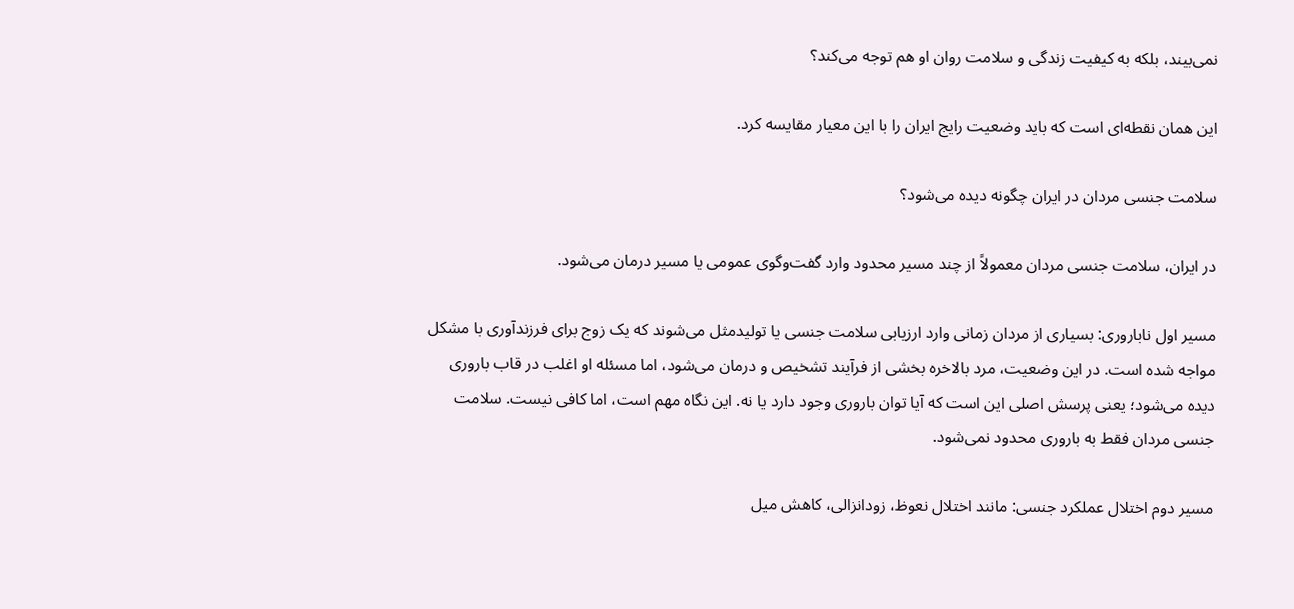نمی‌بیند، بلکه به کیفیت زندگی و سلامت روان او هم توجه می‌کند؟

این همان نقطه‌ای است که باید وضعیت رایج ایران را با این معیار مقایسه کرد.

سلامت جنسی مردان در ایران چگونه دیده می‌شود؟

در ایران، سلامت جنسی مردان معمولاً از چند مسیر محدود وارد گفت‌وگوی عمومی یا مسیر درمان می‌شود.

مسیر اول ناباروری: بسیاری از مردان زمانی وارد ارزیابی سلامت جنسی یا تولیدمثل می‌شوند که یک زوج برای فرزندآوری با مشکل مواجه شده است. در این وضعیت، مرد بالاخره بخشی از فرآیند تشخیص و درمان می‌شود، اما مسئله او اغلب در قاب باروری دیده می‌شود؛ یعنی پرسش اصلی این است که آیا توان باروری وجود دارد یا نه. این نگاه مهم است، اما کافی نیست. سلامت جنسی مردان فقط به باروری محدود نمی‌شود.

مسیر دوم اختلال عملکرد جنسی: مانند اختلال نعوظ، زودانزالی، کاهش میل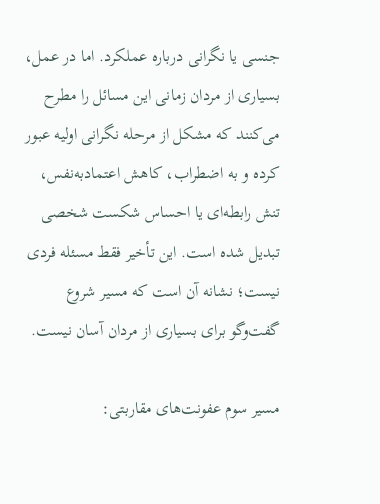جنسی یا نگرانی درباره عملکرد. اما در عمل، بسیاری از مردان زمانی این مسائل را مطرح می‌کنند که مشکل از مرحله نگرانی اولیه عبور کرده و به اضطراب، کاهش اعتمادبه‌نفس، تنش رابطه‌ای یا احساس شکست شخصی تبدیل شده است. این تأخیر فقط مسئله فردی نیست؛ نشانه آن است که مسیر شروع گفت‌وگو برای بسیاری از مردان آسان نیست.

مسیر سوم عفونت‌های مقاربتی: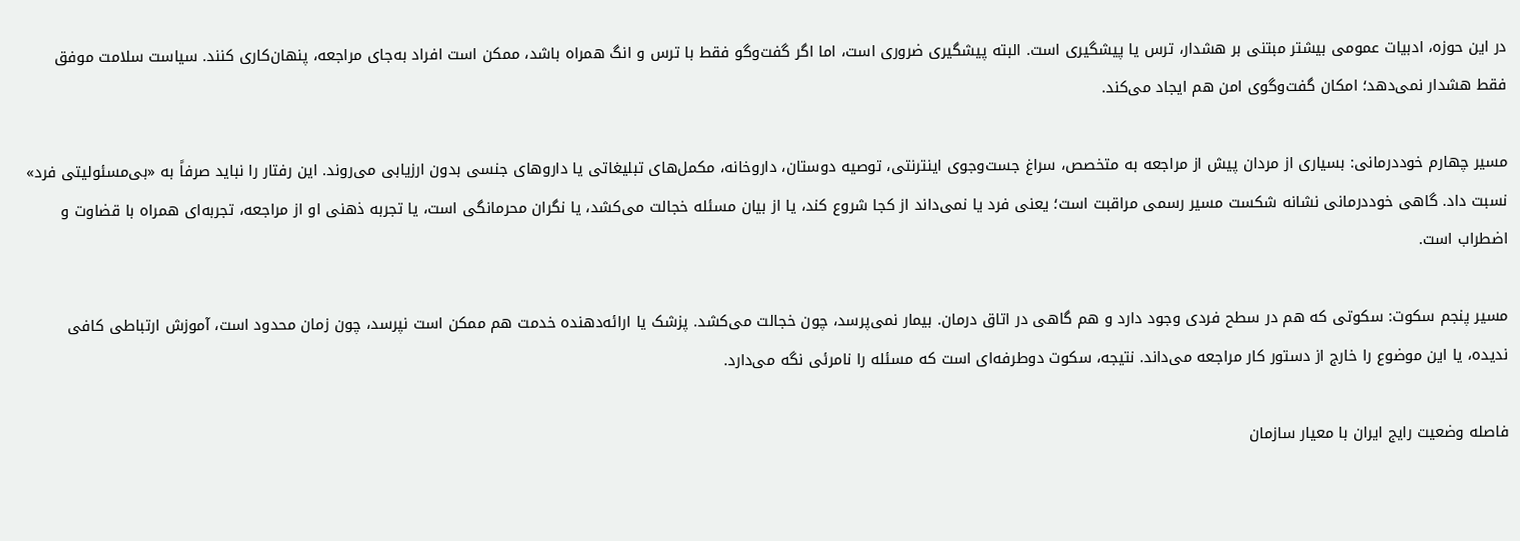در این حوزه، ادبیات عمومی بیشتر مبتنی بر هشدار، ترس یا پیشگیری است. البته پیشگیری ضروری است، اما اگر گفت‌وگو فقط با ترس و انگ همراه باشد، ممکن است افراد به‌جای مراجعه، پنهان‌کاری کنند. سیاست سلامت موفق فقط هشدار نمی‌دهد؛ امکان گفت‌وگوی امن هم ایجاد می‌کند.

مسیر چهارم خوددرمانی: بسیاری از مردان پیش از مراجعه به متخصص، سراغ جست‌وجوی اینترنتی، توصیه دوستان، داروخانه، مکمل‌های تبلیغاتی یا داروهای جنسی بدون ارزیابی می‌روند. این رفتار را نباید صرفاً به «بی‌مسئولیتی فرد» نسبت داد. گاهی خوددرمانی نشانه شکست مسیر رسمی مراقبت است؛ یعنی فرد یا نمی‌داند از کجا شروع کند، یا از بیان مسئله خجالت می‌کشد، یا نگران محرمانگی است، یا تجربه ذهنی او از مراجعه، تجربه‌ای همراه با قضاوت و اضطراب است.

مسیر پنجم سکوت: سکوتی که هم در سطح فردی وجود دارد و هم گاهی در اتاق درمان. بیمار نمی‌پرسد، چون خجالت می‌کشد. پزشک یا ارائه‌دهنده خدمت هم ممکن است نپرسد، چون زمان محدود است، آموزش ارتباطی کافی ندیده، یا این موضوع را خارج از دستور کار مراجعه می‌داند. نتیجه، سکوت دوطرفه‌ای است که مسئله را نامرئی نگه می‌دارد.

فاصله وضعیت رایج ایران با معیار سازمان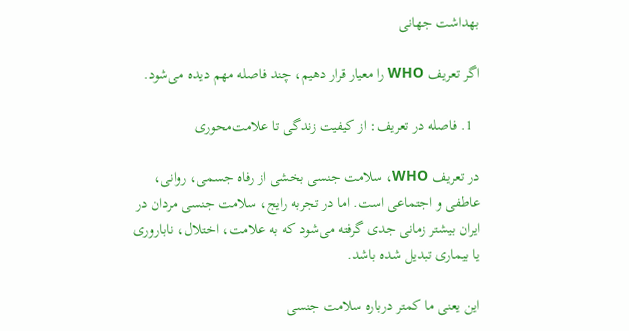بهداشت جهانی

اگر تعریف WHO را معیار قرار دهیم، چند فاصله مهم دیده می‌شود.

  1. فاصله در تعریف: از کیفیت زندگی تا علامت‌محوری

در تعریف WHO، سلامت جنسی بخشی از رفاه جسمی، روانی، عاطفی و اجتماعی است. اما در تجربه رایج، سلامت جنسی مردان در ایران بیشتر زمانی جدی گرفته می‌شود که به علامت، اختلال، ناباروری یا بیماری تبدیل شده باشد.

این یعنی ما کمتر درباره سلامت جنسی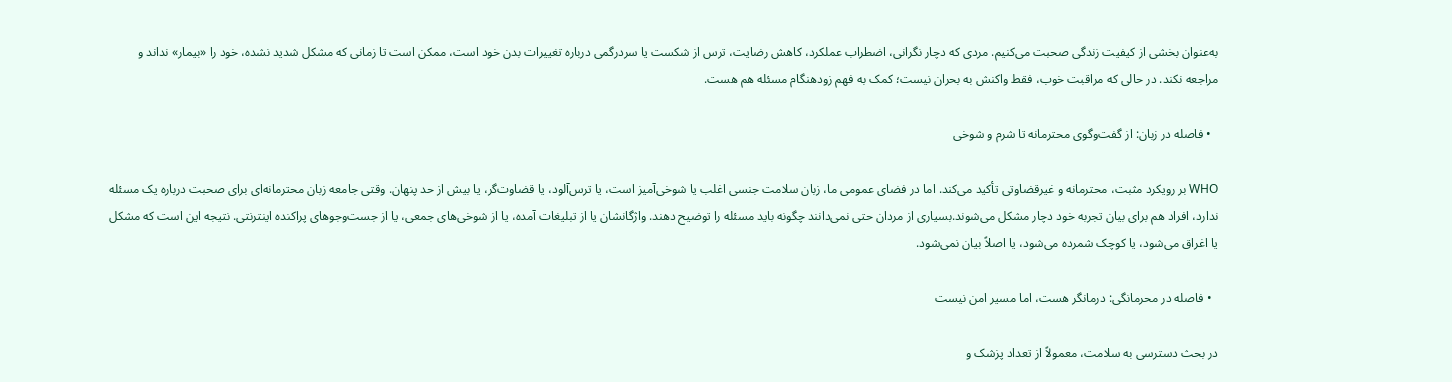به‌عنوان بخشی از کیفیت زندگی صحبت می‌کنیم. مردی که دچار نگرانی، اضطراب عملکرد، کاهش رضایت، ترس از شکست یا سردرگمی درباره تغییرات بدن خود است، ممکن است تا زمانی که مشکل شدید نشده، خود را «بیمار» نداند و مراجعه نکند. در حالی که مراقبت خوب، فقط واکنش به بحران نیست؛ کمک به فهم زودهنگام مسئله هم هست.

  • فاصله در زبان: از گفت‌وگوی محترمانه تا شرم و شوخی

WHO بر رویکرد مثبت، محترمانه و غیرقضاوتی تأکید می‌کند. اما در فضای عمومی ما، زبان سلامت جنسی اغلب یا شوخی‌آمیز است، یا ترس‌آلود، یا قضاوت‌گر، یا بیش از حد پنهان. وقتی جامعه زبان محترمانه‌ای برای صحبت درباره یک مسئله ندارد، افراد هم برای بیان تجربه خود دچار مشکل می‌شوند.بسیاری از مردان حتی نمی‌دانند چگونه باید مسئله را توضیح دهند. واژگانشان یا از تبلیغات آمده، یا از شوخی‌های جمعی، یا از جست‌وجوهای پراکنده اینترنتی. نتیجه این است که مشکل یا اغراق می‌شود، یا کوچک شمرده می‌شود، یا اصلاً بیان نمی‌شود.

  • فاصله در محرمانگی: درمانگر هست، اما مسیر امن نیست

در بحث دسترسی به سلامت، معمولاً از تعداد پزشک و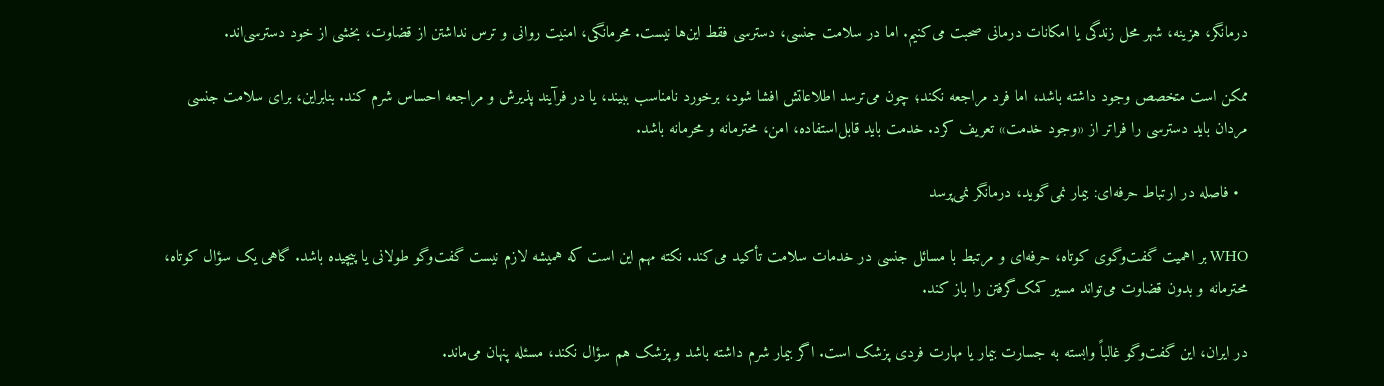درمانگر، هزینه، شهر محل زندگی یا امکانات درمانی صحبت می‌کنیم. اما در سلامت جنسی، دسترسی فقط این‌ها نیست. محرمانگی، امنیت روانی و ترس نداشتن از قضاوت، بخشی از خود دسترسی‌اند.

ممکن است متخصص وجود داشته باشد، اما فرد مراجعه نکند؛ چون می‌ترسد اطلاعاتش افشا شود، برخورد نامناسب ببیند، یا در فرآیند پذیرش و مراجعه احساس شرم کند. بنابراین، برای سلامت جنسی مردان باید دسترسی را فراتر از «وجود خدمت» تعریف کرد. خدمت باید قابل‌استفاده، امن، محترمانه و محرمانه باشد.

  • فاصله در ارتباط حرفه‌ای: بیمار نمی‌گوید، درمانگر نمی‌پرسد

WHO بر اهمیت گفت‌وگوی کوتاه، حرفه‌ای و مرتبط با مسائل جنسی در خدمات سلامت تأکید می‌کند. نکته مهم این است که همیشه لازم نیست گفت‌وگو طولانی یا پیچیده باشد. گاهی یک سؤال کوتاه، محترمانه و بدون قضاوت می‌تواند مسیر کمک‌گرفتن را باز کند.

در ایران، این گفت‌وگو غالباً وابسته به جسارت بیمار یا مهارت فردی پزشک است. اگر بیمار شرم داشته باشد و پزشک هم سؤال نکند، مسئله پنهان می‌ماند.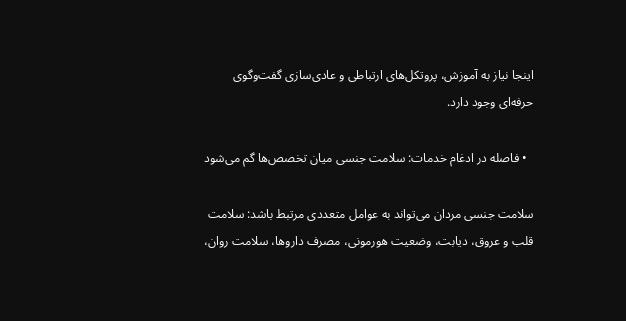اینجا نیاز به آموزش، پروتکل‌های ارتباطی و عادی‌سازی گفت‌وگوی حرفه‌ای وجود دارد.

  • فاصله در ادغام خدمات: سلامت جنسی میان تخصص‌ها گم می‌شود

سلامت جنسی مردان می‌تواند به عوامل متعددی مرتبط باشد: سلامت قلب و عروق، دیابت، وضعیت هورمونی، مصرف داروها، سلامت روان،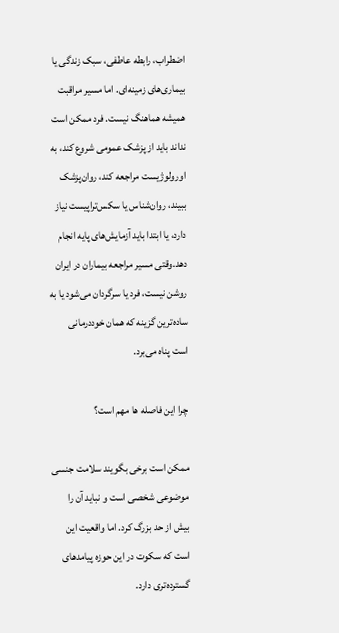اضطراب، رابطه عاطفی، سبک زندگی یا بیماری‌های زمینه‌ای. اما مسیر مراقبت همیشه هماهنگ نیست. فرد ممکن است نداند باید از پزشک عمومی شروع کند، به اورولوژیست مراجعه کند، روان‌پزشک ببیند، روان‌شناس یا سکس‌تراپیست نیاز دارد، یا ابتدا باید آزمایش‌های پایه انجام دهد.وقتی مسیر مراجعه بیماران در ایران روشن نیست، فرد یا سرگردان می‌شود یا به ساده‌ترین گزینه که همان خوددرمانی است پناه می‌برد.

چرا این فاصله ها مهم است؟

ممکن است برخی بگویند سلامت جنسی موضوعی شخصی است و نباید آن را بیش از حد بزرگ کرد. اما واقعیت این است که سکوت در این حوزه پیامدهای گسترده‌تری دارد.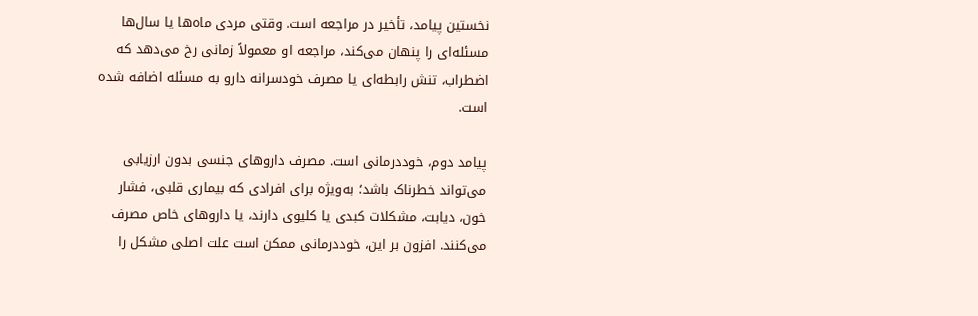نخستین پیامد، تأخیر در مراجعه است. وقتی مردی ماه‌ها یا سال‌ها مسئله‌ای را پنهان می‌کند، مراجعه او معمولاً زمانی رخ می‌دهد که اضطراب، تنش رابطه‌ای یا مصرف خودسرانه دارو به مسئله اضافه شده است.

پیامد دوم، خوددرمانی است. مصرف داروهای جنسی بدون ارزیابی می‌تواند خطرناک باشد؛ به‌ویژه برای افرادی که بیماری قلبی، فشار خون، دیابت، مشکلات کبدی یا کلیوی دارند، یا داروهای خاص مصرف می‌کنند. افزون بر این، خوددرمانی ممکن است علت اصلی مشکل را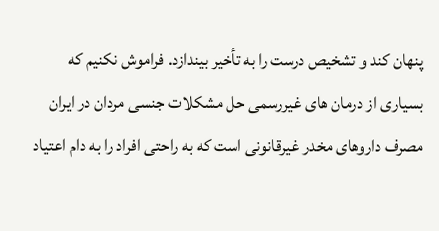پنهان کند و تشخیص درست را به تأخیر بیندازد. فراموش نکنیم که بسیاری از درمان های غیررسمی حل مشکلات جنسی مردان در ایران مصرف داروهای مخدر غیرقانونی است که به راحتی افراد را به دام اعتیاد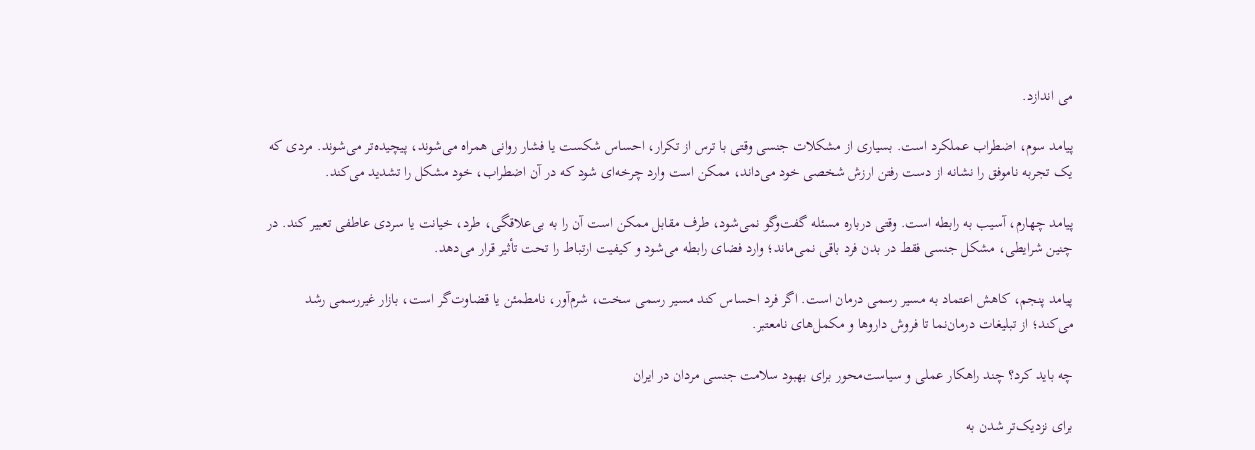می اندازد.

پیامد سوم، اضطراب عملکرد است. بسیاری از مشکلات جنسی وقتی با ترس از تکرار، احساس شکست یا فشار روانی همراه می‌شوند، پیچیده‌تر می‌شوند. مردی که یک تجربه ناموفق را نشانه از دست رفتن ارزش شخصی خود می‌داند، ممکن است وارد چرخه‌ای شود که در آن اضطراب، خود مشکل را تشدید می‌کند.

پیامد چهارم، آسیب به رابطه است. وقتی درباره مسئله گفت‌وگو نمی‌شود، طرف مقابل ممکن است آن را به بی‌علاقگی، طرد، خیانت یا سردی عاطفی تعبیر کند. در چنین شرایطی، مشکل جنسی فقط در بدن فرد باقی نمی‌ماند؛ وارد فضای رابطه می‌شود و کیفیت ارتباط را تحت تأثیر قرار می‌دهد.

پیامد پنجم، کاهش اعتماد به مسیر رسمی درمان است. اگر فرد احساس کند مسیر رسمی سخت، شرم‌آور، نامطمئن یا قضاوت‌گر است، بازار غیررسمی رشد می‌کند؛ از تبلیغات درمان‌نما تا فروش داروها و مکمل‌های نامعتبر.

چه باید کرد؟ چند راهکار عملی و سیاست‌محور برای بهبود سلامت جنسی مردان در ایران

برای نزدیک‌تر شدن به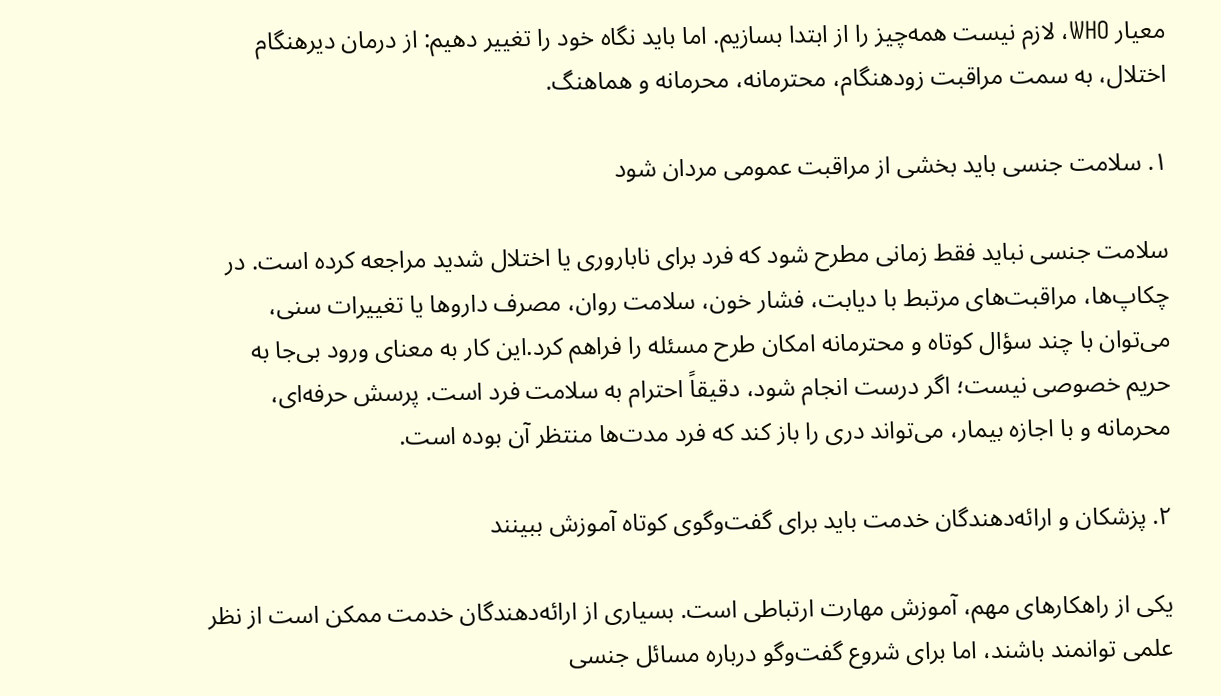معیار WHO، لازم نیست همه‌چیز را از ابتدا بسازیم. اما باید نگاه خود را تغییر دهیم: از درمان دیرهنگام اختلال، به سمت مراقبت زودهنگام، محترمانه، محرمانه و هماهنگ.

۱. سلامت جنسی باید بخشی از مراقبت عمومی مردان شود

سلامت جنسی نباید فقط زمانی مطرح شود که فرد برای ناباروری یا اختلال شدید مراجعه کرده است. در چکاپ‌ها، مراقبت‌های مرتبط با دیابت، فشار خون، سلامت روان، مصرف داروها یا تغییرات سنی، می‌توان با چند سؤال کوتاه و محترمانه امکان طرح مسئله را فراهم کرد.این کار به معنای ورود بی‌جا به حریم خصوصی نیست؛ اگر درست انجام شود، دقیقاً احترام به سلامت فرد است. پرسش حرفه‌ای، محرمانه و با اجازه بیمار، می‌تواند دری را باز کند که فرد مدت‌ها منتظر آن بوده است.

۲. پزشکان و ارائه‌دهندگان خدمت باید برای گفت‌وگوی کوتاه آموزش ببینند

یکی از راهکارهای مهم، آموزش مهارت ارتباطی است. بسیاری از ارائه‌دهندگان خدمت ممکن است از نظر علمی توانمند باشند، اما برای شروع گفت‌وگو درباره مسائل جنسی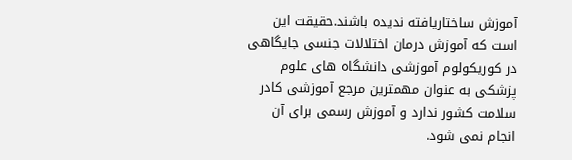آموزش ساختاریافته ندیده باشند.حقیقت این است که آموزش درمان اختلالات جنسی جایگاهی در کوریکولوم آموزشی دانشگاه های علوم پزشکی به عنوان مهمترین مرجع آموزشی کادر سلامت کشور ندارد و آموزش رسمی برای آن انجام نمی شود.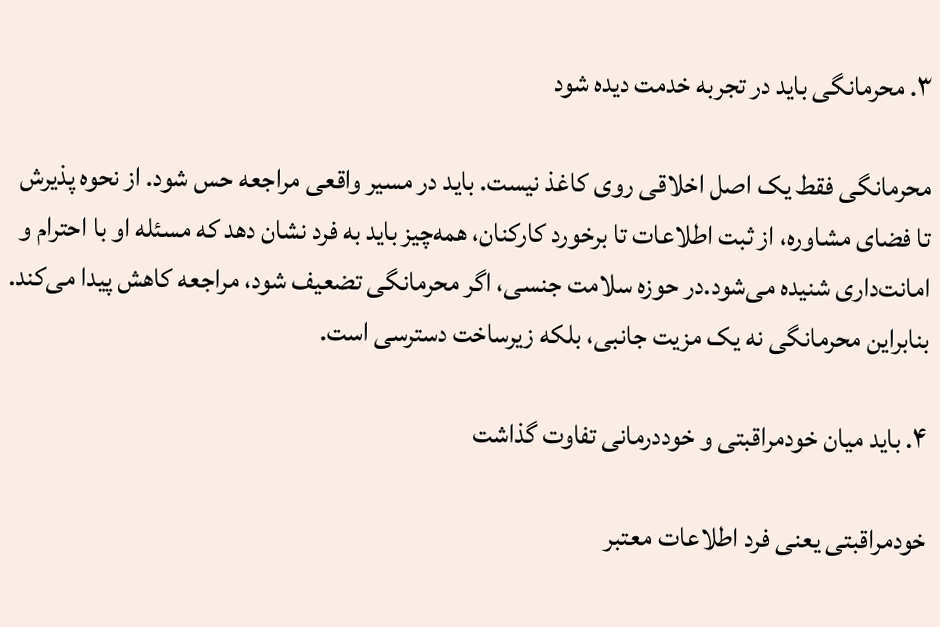۳. محرمانگی باید در تجربه خدمت دیده شود

محرمانگی فقط یک اصل اخلاقی روی کاغذ نیست. باید در مسیر واقعی مراجعه حس شود. از نحوه پذیرش تا فضای مشاوره، از ثبت اطلاعات تا برخورد کارکنان، همه‌چیز باید به فرد نشان دهد که مسئله او با احترام و امانت‌داری شنیده می‌شود.در حوزه سلامت جنسی، اگر محرمانگی تضعیف شود، مراجعه کاهش پیدا می‌کند. بنابراین محرمانگی نه یک مزیت جانبی، بلکه زیرساخت دسترسی است.

۴. باید میان خودمراقبتی و خوددرمانی تفاوت گذاشت

خودمراقبتی یعنی فرد اطلاعات معتبر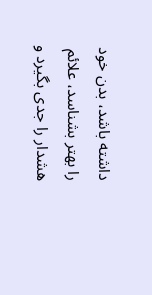داشته باشد، بدن خود را بهتر بشناسد، علائم هشدار را جدی بگیرد و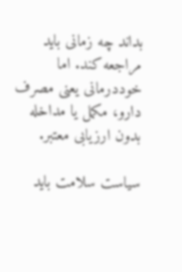بداند چه زمانی باید مراجعه کند. اما خوددرمانی یعنی مصرف دارو، مکمل یا مداخله بدون ارزیابی معتبر.

سیاست سلامت باید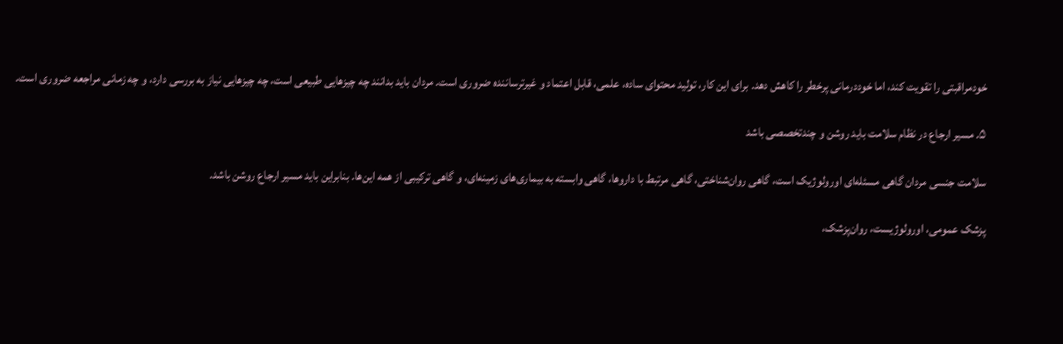خودمراقبتی را تقویت کند، اما خوددرمانی پرخطر را کاهش دهد. برای این کار، تولید محتوای ساده، علمی، قابل اعتماد و غیرترساننده ضروری است. مردان باید بدانند چه چیزهایی طبیعی است، چه چیزهایی نیاز به بررسی دارد، و چه زمانی مراجعه ضروری است.

۵. مسیر ارجاع در نظام سلامت باید روشن و چندتخصصی باشد

سلامت جنسی مردان گاهی مسئله‌ای اورولوژیک است، گاهی روان‌شناختی، گاهی مرتبط با داروها، گاهی وابسته به بیماری‌های زمینه‌ای، و گاهی ترکیبی از همه این‌ها. بنابراین باید مسیر ارجاع روشن باشد.

پزشک عمومی، اورولوژیست، روان‌پزشک،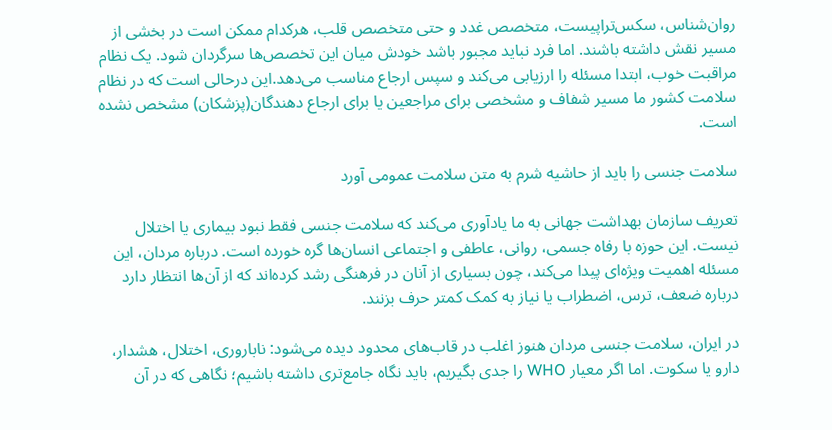روان‌شناس، سکس‌تراپیست، متخصص غدد و حتی متخصص قلب، هرکدام ممکن است در بخشی از مسیر نقش داشته باشند. اما فرد نباید مجبور باشد خودش میان این تخصص‌ها سرگردان شود. یک نظام مراقبت خوب، ابتدا مسئله را ارزیابی می‌کند و سپس ارجاع مناسب می‌دهد.این درحالی است که در نظام سلامت کشور ما مسیر شفاف و مشخصی برای مراجعین یا برای ارجاع دهندگان(پزشکان) مشخص نشده است.

سلامت جنسی را باید از حاشیه شرم به متن سلامت عمومی آورد

تعریف سازمان بهداشت جهانی به ما یادآوری می‌کند که سلامت جنسی فقط نبود بیماری یا اختلال نیست. این حوزه با رفاه جسمی، روانی، عاطفی و اجتماعی انسان‌ها گره خورده است. درباره مردان، این مسئله اهمیت ویژه‌ای پیدا می‌کند، چون بسیاری از آنان در فرهنگی رشد کرده‌اند که از آن‌ها انتظار دارد درباره ضعف، ترس، اضطراب یا نیاز به کمک کمتر حرف بزنند.

در ایران، سلامت جنسی مردان هنوز اغلب در قاب‌های محدود دیده می‌شود: ناباروری، اختلال، هشدار، دارو یا سکوت. اما اگر معیار WHO را جدی بگیریم، باید نگاه جامع‌تری داشته باشیم؛ نگاهی که در آن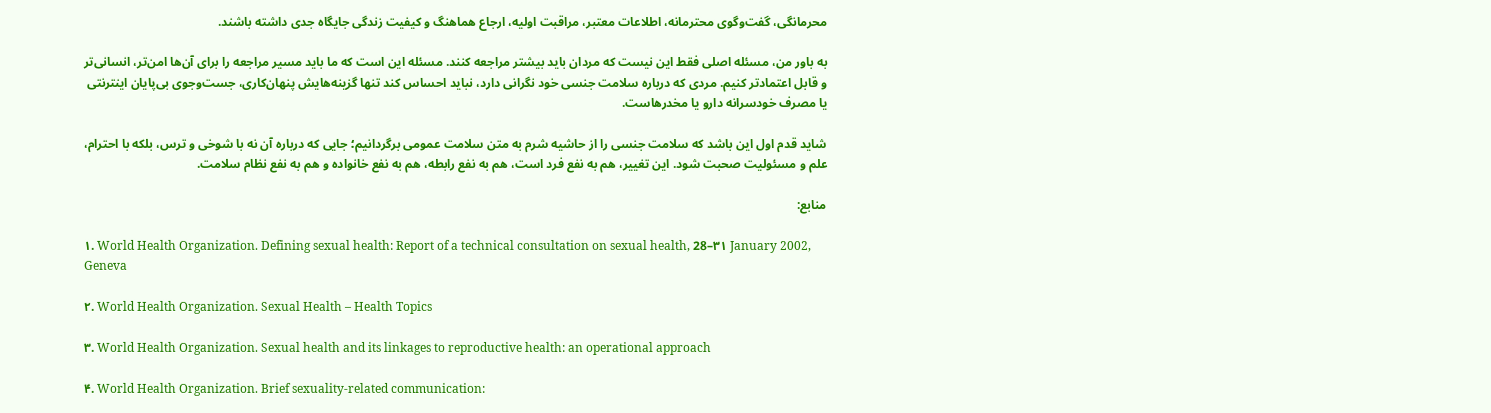محرمانگی، گفت‌وگوی محترمانه، اطلاعات معتبر، مراقبت اولیه، ارجاع هماهنگ و کیفیت زندگی جایگاه جدی داشته باشند.

به باور من، مسئله اصلی فقط این نیست که مردان باید بیشتر مراجعه کنند. مسئله این است که ما باید مسیر مراجعه را برای آن‌ها امن‌تر، انسانی‌تر و قابل اعتمادتر کنیم. مردی که درباره سلامت جنسی خود نگرانی دارد، نباید احساس کند تنها گزینه‌هایش پنهان‌کاری، جست‌وجوی بی‌پایان اینترنتی یا مصرف خودسرانه دارو یا مخدرهاست.

شاید قدم اول این باشد که سلامت جنسی را از حاشیه شرم به متن سلامت عمومی برگردانیم؛ جایی که درباره آن نه با شوخی و ترس، بلکه با احترام، علم و مسئولیت صحبت شود. این تغییر، هم به نفع فرد است، هم به نفع رابطه، هم به نفع خانواده و هم به نفع نظام سلامت.

منابع:

۱. World Health Organization. Defining sexual health: Report of a technical consultation on sexual health, 28–۳۱ January 2002, Geneva

۲. World Health Organization. Sexual Health – Health Topics

۳. World Health Organization. Sexual health and its linkages to reproductive health: an operational approach

۴. World Health Organization. Brief sexuality-related communication: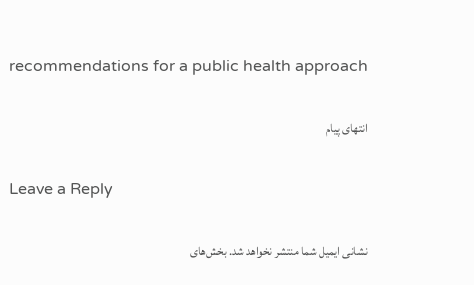recommendations for a public health approach

انتهای پیام

Leave a Reply

نشانی ایمیل شما منتشر نخواهد شد. بخش‌های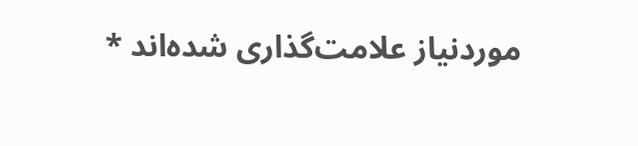موردنیاز علامت‌گذاری شده‌اند *